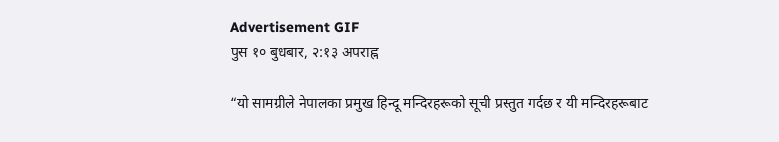Advertisement GIF
पुस १० बुधबार, २:१३ अपराह्न

“यो सामग्रीले नेपालका प्रमुख हिन्दू मन्दिरहरूको सूची प्रस्तुत गर्दछ र यी मन्दिरहरूबाट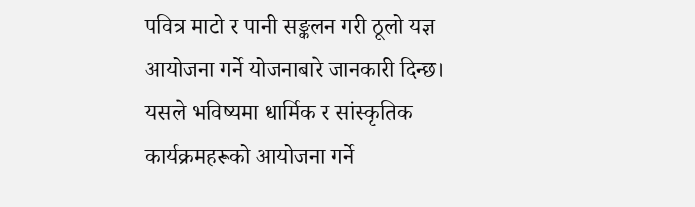पवित्र माटो र पानी सङ्कलन गरी ठूलो यज्ञ आयोजना गर्ने योजनाबारे जानकारी दिन्छ। यसले भविष्यमा धार्मिक र सांस्कृतिक कार्यक्रमहरूको आयोजना गर्ने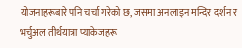योजनाहरूबारे पनि चर्चा गरेको छ, जसमा अनलाइन मन्दिर दर्शन र भर्चुअल तीर्थयात्रा प्याकेजहरू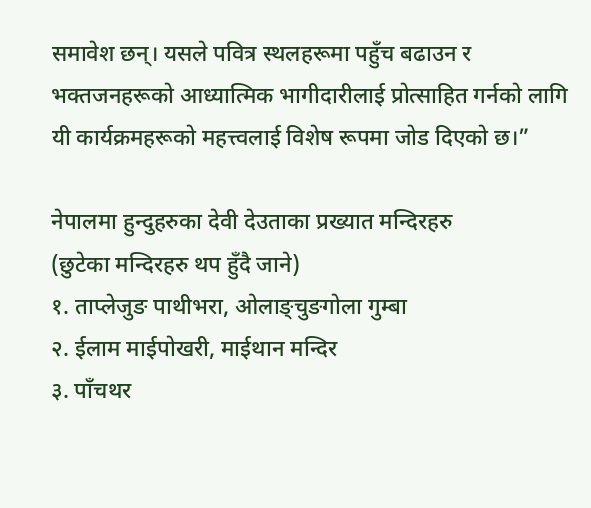समावेश छन्। यसले पवित्र स्थलहरूमा पहुँच बढाउन र भक्तजनहरूको आध्यात्मिक भागीदारीलाई प्रोत्साहित गर्नको लागि यी कार्यक्रमहरूको महत्त्वलाई विशेष रूपमा जोड दिएको छ।”

नेपालमा हुन्दुहरुका देवी देउताका प्रख्यात मन्दिरहरु
(छुटेका मन्दिरहरु थप हुँदै जाने)
१. ताप्लेजुङ पाथीभरा, ओलाङ्चुङगोला गुम्बा
२. ईलाम माईपोखरी, माईथान मन्दिर
३. पाँचथर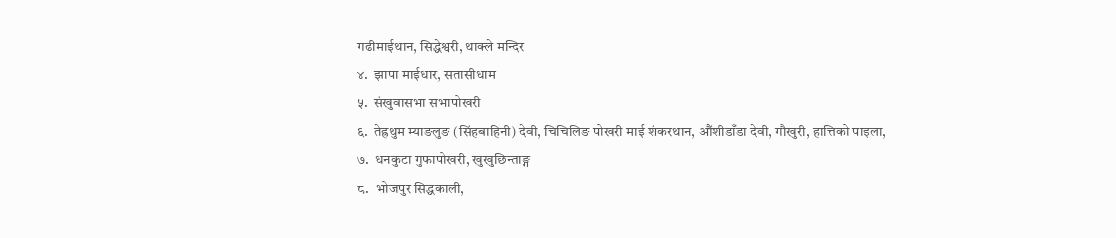गढीमाईथान, सिद्धेश्वरी, थाक्ले मन्दिर
४.  झापा माईधार, सतासीधाम
५.  संखुवासभा सभापोखरी
६.  तेह्रथुम म्याङलुङ (सिंहबाहिनी) देवी, चिचिलिङ पोखरी माई शंकरथान, औंशीडाँडा देवी, गौखुरी, हात्तिको पाइला,
७.  धनकुटा गुफापोखरी, खुखुछिन्ताङ्ग
८.  भोजपुर सिद्धकाली,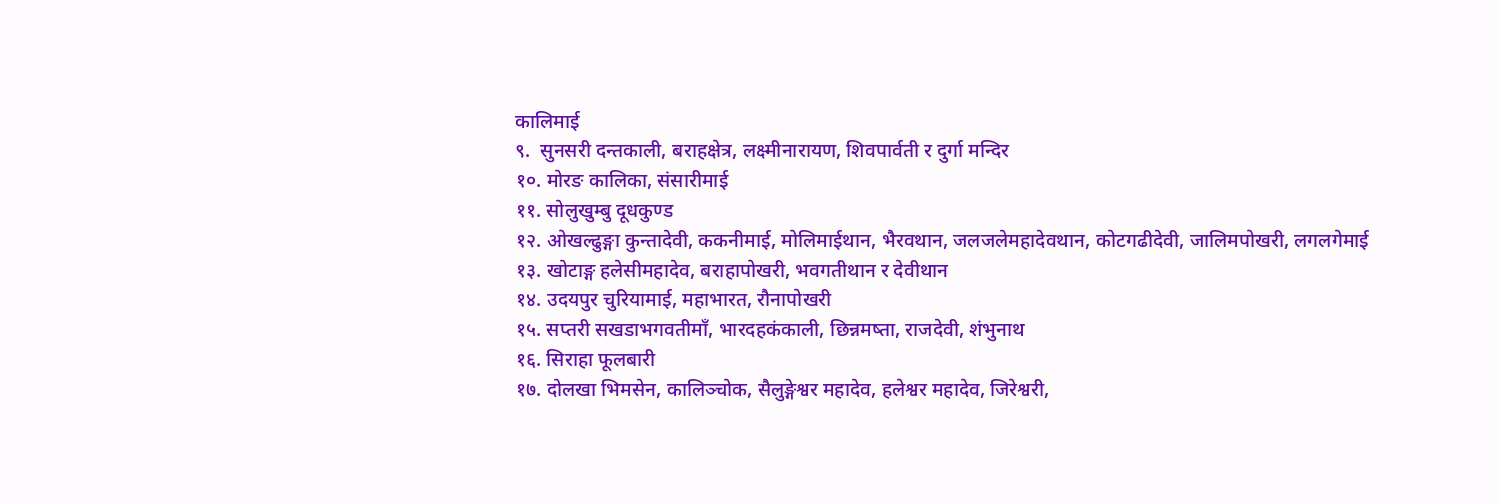कालिमाई
९.  सुनसरी दन्तकाली, बराहक्षेत्र, लक्ष्मीनारायण, शिवपार्वती र दुर्गा मन्दिर
१०. मोरङ कालिका, संसारीमाई
११. सोलुखुम्बु दूधकुण्ड
१२. ओखल्ढुङ्गा कुन्तादेवी, ककनीमाई, मोलिमाईथान, भैरवथान, जलजलेमहादेवथान, कोटगढीदेवी, जालिमपोखरी, लगलगेमाई
१३. खोटाङ्ग हलेसीमहादेव, बराहापोखरी, भवगतीथान र देवीथान
१४. उदयपुर चुरियामाई, महाभारत, रौनापोखरी
१५. सप्तरी सखडाभगवतीमाँ, भारदहकंकाली, छिन्नमष्ता, राजदेवी, शंभुनाथ
१६. सिराहा फूलबारी
१७. दोलखा भिमसेन, कालिञ्चोक, सैलुङ्गेश्वर महादेव, हलेश्वर महादेव, जिरेश्वरी,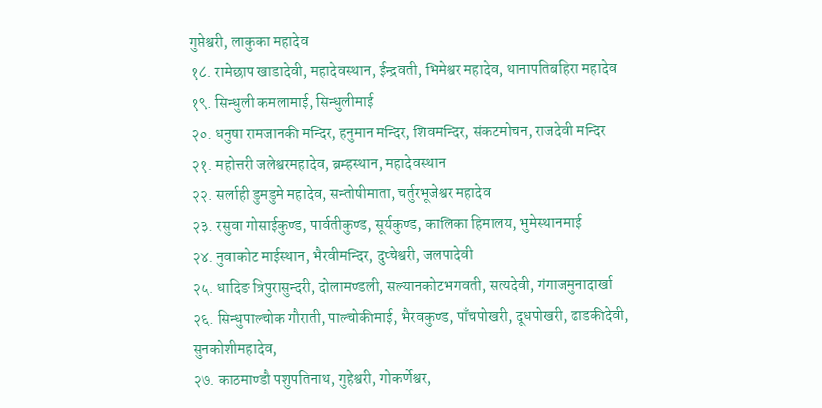गुप्तेश्वरी, लाकुका महादेव
१८. रामेछाप खाडादेवी, महादेवस्थान, ईन्द्रवती, भिमेश्वर महादेव, थानापतिबहिरा महादेव
१९. सिन्धुली कमलामाई, सिन्धुलीमाई
२०. धनुषा रामजानकी मन्दिर, हनुमान मन्दिर, शिवमन्दिर, संकटमोचन, राजदेवी मन्दिर
२१. महोत्तरी जलेश्वरमहादेव, ब्रम्हस्थान, महादेवस्थान
२२. सर्लाही डुमडुमे महादेव, सन्तोषीमाता, चर्तुरभूजेश्वर महादेव
२३. रसुवा गोसाईकुण्ड, पार्वतीकुण्ड, सूर्यकुण्ड, कालिका हिमालय, भुमेस्थानमाई
२४. नुवाकोट माईस्थान, भैरवीमन्दिर, दुप्चेश्वरी, जलपादेवी
२५. धादिङ त्रिपुरासुन्दरी, दोलामण्डली, सल्यानकोटभगवती, सत्यदेवी, गंगाजमुनादार्खा
२६. सिन्धुपाल्चोक गौराती, पाल्चोकीमाई, भैरवकुण्ड, पाँचपोखरी, दूधपोखरी, ढाडकीदेवी, सुनकोशीमहादेव,
२७. काठमाण्डौ पशुपतिनाथ, गुहेश्वरी, गोकर्णेश्वर,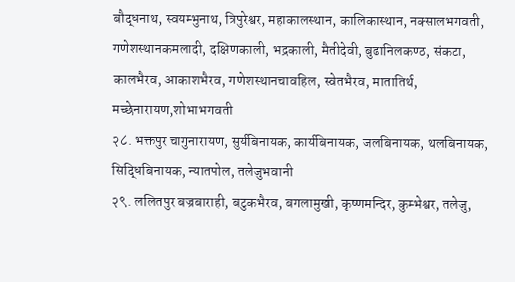बौद्धनाथ, स्वयम्भुनाथ, त्रिपुरेश्वर, महाकालस्थान, कालिकास्थान, नक्सालभगवती, गणेशस्थानकमलादी, दक्षिणकाली, भद्रकाली, मैतीदेवी, बुढानिलकण्ठ, संकटा, कालभैरव, आकाशभैरव, गणेशस्थानचावहिल, स्वेतभैरव, मातातिर्थ, मच्छेनारायण,शोभाभगवती
२८. भक्तपुर चागुनारायण, सुर्यबिनायक, कार्यबिनायक, जलबिनायक, थलबिनायक, सिद्धिबिनायक, न्यातपोल, तलेजुभवानी
२९. ललितपुर बज्रबाराही, बटुकभैरव, बगलामुखी, कृष्णमन्दिर, कुम्भेश्वर, तलेजु,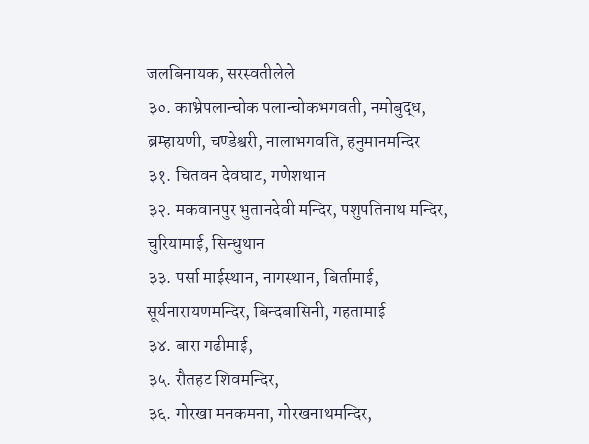जलबिनायक, सरस्वतीलेले
३०. काभ्रेपलान्चोक पलान्चोकभगवती, नमोबुद्ध, ब्रम्हायणी, चण्डेश्वरी, नालाभगवति, हनुमानमन्दिर
३१. चितवन देवघाट, गणेशथान
३२. मकवानपुर भुतानदेवी मन्दिर, पशुपतिनाथ मन्दिर, चुरियामाई, सिन्धुथान
३३. पर्सा माईस्थान, नागस्थान, बिर्तामाई, सूर्यनारायणमन्दिर, बिन्दबासिनी, गहतामाई
३४. बारा गढीमाई,
३५. रौतहट शिवमन्दिर,
३६. गोरखा मनकमना, गोरखनाथमन्दिर,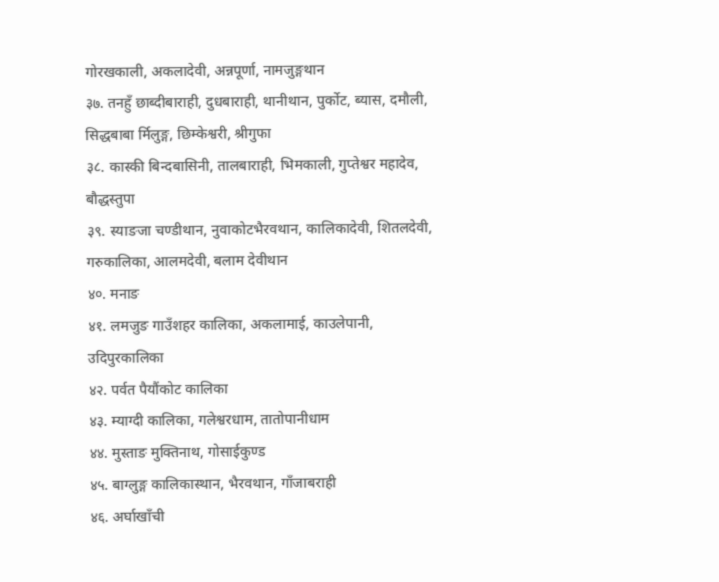गोरखकाली, अकलादेवी, अन्नपूर्णा, नामजुङ्गथान
३७. तनहुँ छाब्दीबाराही, दुधबाराही, थानीथान, पुर्कोट, ब्यास, दमौली, सिद्धबाबा र्मिलुङ्ग, छिम्केश्वरी, श्रीगुफा
३८. कास्की बिन्दबासिनी, तालबाराही, भिमकाली, गुप्तेश्वर महादेव, बौद्धस्तुपा
३९. स्याङजा चण्डीथान, नुवाकोटभैरवथान, कालिकादेवी, शितलदेवी, गरुकालिका, आलमदेवी, बलाम देवीथान
४०. मनाङ
४१. लमजुङ गाउँशहर कालिका, अकलामाई, काउलेपानी, उदिपुरकालिका
४२. पर्वत पैयौंकोट कालिका
४३. म्याग्दी कालिका, गलेश्वरधाम, तातोपानीधाम
४४. मुस्ताङ मुक्तिनाथ, गोसाईकुण्ड
४५. बाग्लुङ्ग कालिकास्थान, भैरवथान, गाँजाबराही
४६. अर्घाखाँची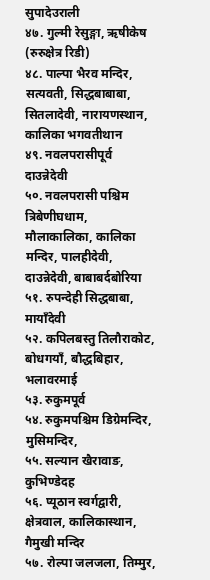सुपादेउराली
४७. गुल्मी रेसुङ्गा, ऋषीकेष (रुरुक्षेत्र रिडी)
४८. पाल्पा भैरव मन्दिर, सत्यवती, सिद्धबाबाबा, सितलादेवी, नारायणस्थान, कालिका भगवतीथान
४९. नवलपरासीपूर्व दाउन्नेदेवी
५०. नवलपरासी पश्चिम त्रिबेणीघधाम, मौलाकालिका, कालिका मन्दिर, पालहीदेवी, दाउन्नेदेवी, बाबाबर्दबोरिया
५१. रुपन्देही सिद्धबाबा, मायाँदेवी
५२. कपिलबस्तु तिलौराकोट, बोधगयाँ, बौद्धबिहार, भलावरमाई
५३. रुकुमपूर्व
५४. रुकुमपश्चिम डिग्रेमन्दिर, मुसिमन्दिर,
५५. सल्यान खैरावाङ, कुभिण्डेदह
५६. प्यूठान स्वर्गद्वारी, क्षेत्रवाल, कालिकास्थान, गैमुखी मन्दिर
५७. रोल्पा जलजला, तिम्मुर,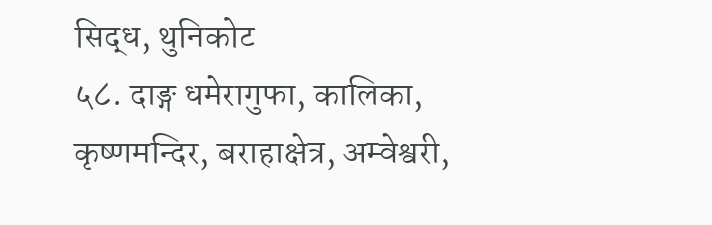सिद्ध, थुनिकोट
५८. दाङ्ग धमेरागुफा, कालिका, कृष्णमन्दिर, बराहाक्षेत्र, अम्वेश्वरी,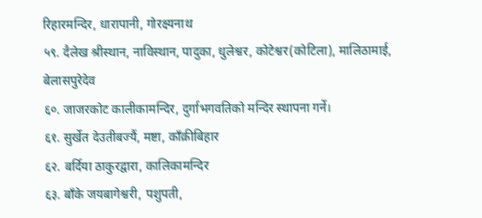रिहारमन्दिर, धारापानी, गोरक्ष्यनाथ
५९. दैलेख श्रीस्थान, नाविस्थान, पादुका, धुलेश्वर, कोटेश्वर(कोटिला), मालिठामाई, बेलासपुरेदेव
६०. जाजरकोट कालीकामन्दिर, दुर्गाभगवतिको मन्दिर स्थापना गर्ने।
६१. सुर्खेत देउतीबज्यैं, मष्टा, काँक्रीबिहार
६२. बर्दिया ठाकुरद्वारा, कालिकामन्दिर
६३. बाँके जयबागेश्वरी, पशुपती,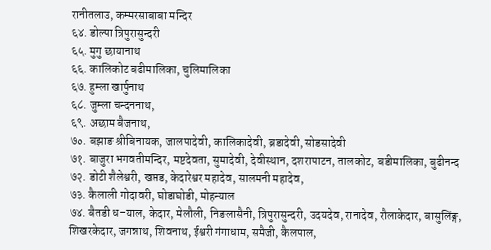रानीतलाउ, कम्मरसाबाबा मन्दिर
६४. डोल्पा त्रिपुरासुन्दरी
६५. मुगु छायानाथ
६६. कालिकोट बढीमालिका, चुलिमालिका
६७. हुम्ला खार्पुनाथ
६८. जुम्ला चन्दननाथ,
६९. अछाम बैजनाथ,
७०. बझाङ श्रीबिनायक, जालपादेवी, कालिकादेवी, ब्रडादेवी, सोडसादेवी
७१. बाजुरा भगवतीमन्दिर, मष्टदेवता, सुमादेवी, देवीस्थान, दशरापाटन, तालकोट, बडीमालिका, बुढीनन्द
७२. डोटी शैलेश्वरी, खप्तड, केदारेश्वर महादेव, सालमनी महादेव,
७३. कैलाली गोदावरी, घोडाघोडी, मोहन्याल
७४. बैतडी ध–याल, केदार, मेलौली, निङलासैनी, त्रिपुरासुन्दरी, उदयदेव, रानादेव, रौलाकेदार, बासुलिंङ्ग, शिखरकेदार, जगन्नाथ, शिवनाथ, ईश्वरी गंगाधाम, समैजी, कैलपाल,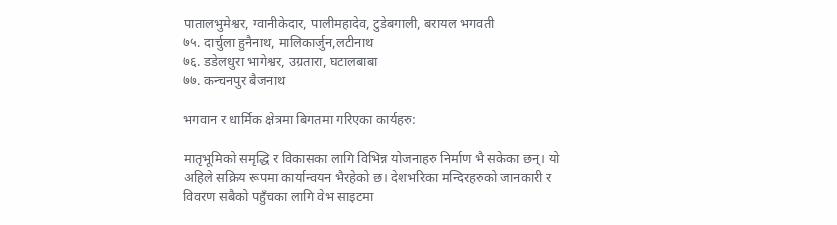पातालभुमेश्वर, ग्वानीकेदार, पालीमहादेव, टुडेबगाली, बरायल भगवती
७५. दार्चुला हुनैनाथ, मालिकार्जुन,लटीनाथ
७६. डडेलधुरा भागेश्वर, उग्रतारा, घटालबाबा
७७. कन्चनपुर बैजनाथ

भगवान र धार्मिक क्षेत्रमा बिगतमा गरिएका कार्यहरु:

मातृभूमिको समृद्धि र विकासका लागि विभिन्न योजनाहरु निर्माण भै सकेका छन्। यो अहिले सक्रिय रूपमा कार्यान्वयन भैरहेको छ। देशभरिका मन्दिरहरुको जानकारी र विवरण सबैको पहुँचका लागि वेभ साइटमा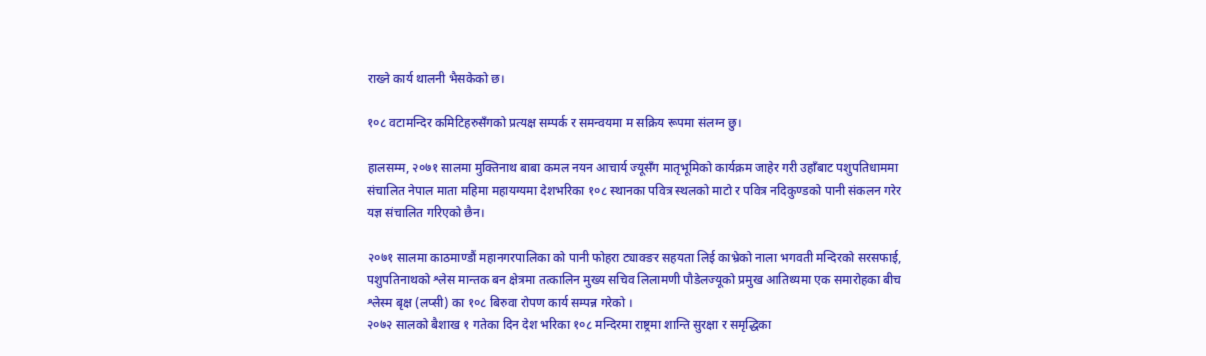राख्ने कार्य थालनी भैसकेको छ।

१०८ वटामन्दिर कमिटिहरुसँगको प्रत्यक्ष सम्पर्क र समन्वयमा म सक्रिय रूपमा संलग्न छु।

हालसम्म, २०७१ सालमा मुक्तिनाथ बाबा कमल नयन आचार्य ज्यूसँग मातृभूमिको कार्यक्रम जाहेर गरी उहाँबाट पशुपतिधाममा संचालित नेपाल माता महिमा महायग्यमा देशभरिका १०८ स्थानका पवित्र स्थलको माटो र पवित्र नदिकुण्डको पानी संकलन गरेर यज्ञ संचालित गरिएको छैन।

२०७१ सालमा काठमाण्डौं महानगरपालिका को पानी फोहरा ट्याक्ङर सहयता लिई काभ्रेको नाला भगवती मन्दिरको सरसफाई, पशुपतिनाथको श्लेस मान्तक बन क्षेत्रमा तत्कालिन मुख्य सचिव लिलामणी पौडेलज्यूको प्रमुख आतिथ्यमा एक समारोहका बीच श्लेस्म बृक्ष (लप्सी) का १०८ बिरुवा रोपण कार्य सम्पन्न गरेको ।
२०७२ सालको बैशाख १ गतेका दिन देश भरिका १०८ मन्दिरमा राष्ट्रमा शान्ति सुरक्षा र समृद्धिका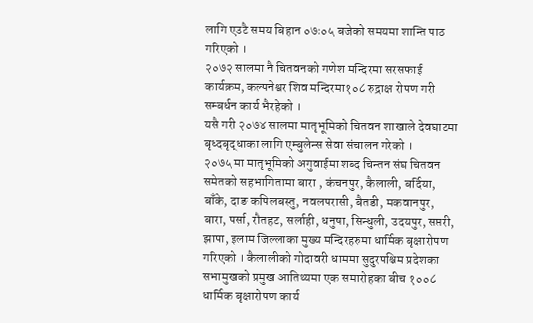लागि एउटै समय बिहान ०७ः०५ बजेको समयमा शान्ति पाठ गरिएको ।
२०७२ सालमा नै चितवनको गणेश मन्दिरमा सरसफाई कार्यक्रम, कल्पनेश्वर शिव मन्दिरमा१०८ रुद्राक्ष रोपण गरी सम्बर्धन कार्य भैरहेको ।
यसै गरी २०७४ सालमा मातृभूमिको चितवन शाखाले देवघाटमा बृध्दबृद्धाका लागि एम्बुलेन्स सेवा संचालन गरेको ।
२०७५ मा मातृभूमिको अगुवाईमा शब्द चिन्तन संघ चितवन समेतको सहभागितामा बारा , कंचनपुर, कैलाली, बर्दिया, बाँके, दाङ कपिलबस्तु, नवलपरासी, बैतडी, मकवानपुर, बारा, पर्सा, रौतहट, सर्लाही, धनुषा, सिन्धुली, उदयपुर, सप्तरी, झापा, इलाम जिल्लाका मुख्य मन्दिरहरुमा धार्मिक बृक्षारोपण गरिएको । कैलालीको गोदावरी धाममा सुदुरपश्चिम प्रदेशका सभामुखको प्रमुख आतिथ्यमा एक समारोहका बीच १००८ धार्मिक बृक्षारोपण कार्य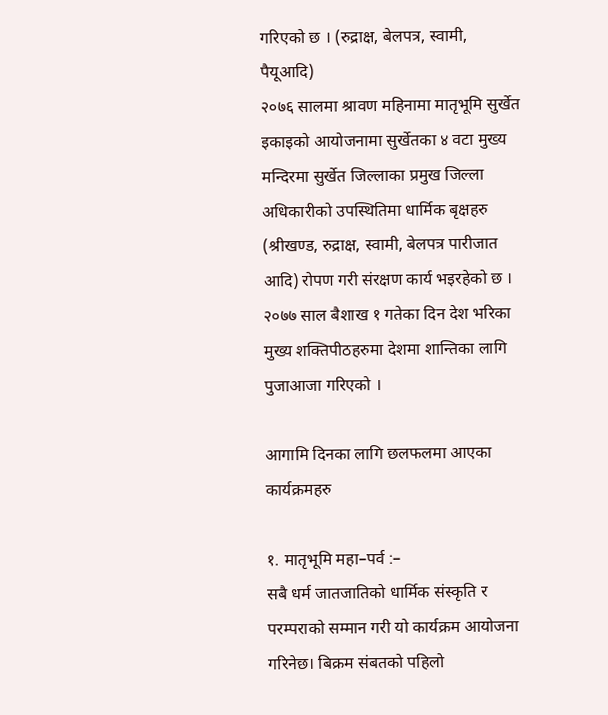गरिएको छ । (रुद्राक्ष, बेलपत्र, स्वामी, पैयूआदि)
२०७६ सालमा श्रावण महिनामा मातृभूमि सुर्खेत इकाइको आयोजनामा सुर्खेतका ४ वटा मुख्य मन्दिरमा सुर्खेत जिल्लाका प्रमुख जिल्ला अधिकारीको उपस्थितिमा धार्मिक बृक्षहरु (श्रीखण्ड, रुद्राक्ष, स्वामी, बेलपत्र पारीजात आदि) रोपण गरी संरक्षण कार्य भइरहेको छ ।
२०७७ साल बैशाख १ गतेका दिन देश भरिका मुख्य शक्तिपीठहरुमा देशमा शान्तिका लागि पुजाआजा गरिएको ।

आगामि दिनका लागि छलफलमा आएका कार्यक्रमहरु

१. मातृभूमि महा–पर्व :–
सबै धर्म जातजातिको धार्मिक संस्कृति र परम्पराको सम्मान गरी यो कार्यक्रम आयोजना गरिनेछ। बिक्रम संबतको पहिलो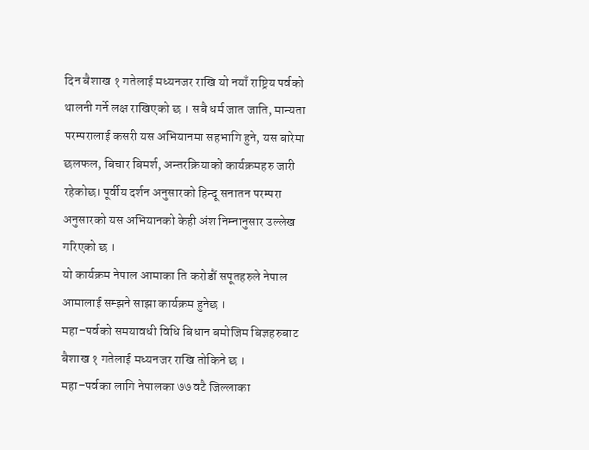दिन बैशाख १ गतेलाई मध्यनजर राखि यो नयाँ राष्ट्रिय पर्वको थालनी गर्ने लक्ष राखिएको छ । सबै धर्म जात जाति, मान्यता परम्परालाई कसरी यस अभियानमा सहभागि हुने, यस बारेमा छलफल, बिचार बिमर्श, अन्तरक्रियाको कार्यक्रमहरु जारी रहेकोछ। पूर्वीय दर्शन अनुसारको हिन्दू सनातन परम्परा अनुसारको यस अभियानको केही अंश निम्नानुसार उल्लेख गरिएको छ ।
यो कार्यक्रम नेपाल आमाका ति करोडौं सपूतहरुले नेपाल आमालाई सम्झने साझा कार्यक्रम हुनेछ ।
महा–पर्वको समयावधी विधि बिधान बमोजिम बिज्ञहरुबाट बैशाख १ गतेलाई मध्यनजर राखि तोकिने छ ।
महा–पर्वका लागि नेपालका ७७ वटै जिल्लाका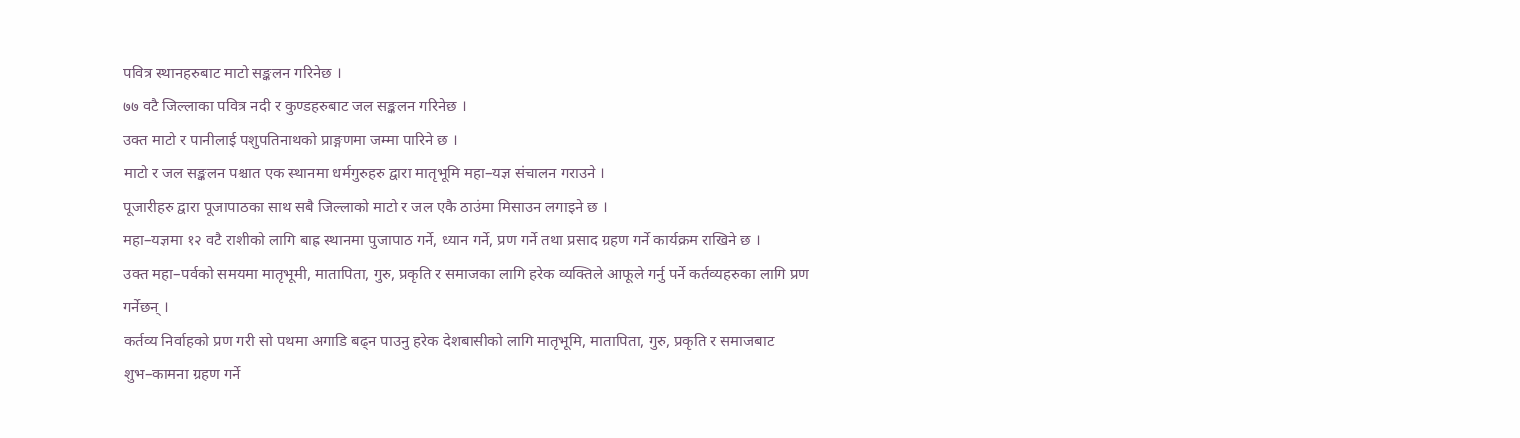पवित्र स्थानहरुबाट माटो सङ्कलन गरिनेछ ।
७७ वटै जिल्लाका पवित्र नदी र कुण्डहरुबाट जल सङ्कलन गरिनेछ ।
उक्त माटो र पानीलाई पशुपतिनाथको प्राङ्गणमा जम्मा पारिने छ ।
माटो र जल सङ्कलन पश्चात एक स्थानमा धर्मगुरुहरु द्वारा मातृभूमि महा–यज्ञ संचालन गराउने ।
पूजारीहरु द्वारा पूजापाठका साथ सबै जिल्लाको माटो र जल एकै ठाउंमा मिसाउन लगाइने छ ।
महा–यज्ञमा १२ वटै राशीको लागि बाह्र स्थानमा पुजापाठ गर्ने, ध्यान गर्ने, प्रण गर्ने तथा प्रसाद ग्रहण गर्ने कार्यक्रम राखिने छ ।
उक्त महा–पर्वको समयमा मातृभूमी, मातापिता, गुरु, प्रकृति र समाजका लागि हरेक व्यक्तिले आफूले गर्नु पर्ने कर्तव्यहरुका लागि प्रण गर्नेछन् ।
कर्तव्य निर्वाहको प्रण गरी सो पथमा अगाडि बढ्न पाउनु हरेक देशबासीको लागि मातृभूमि, मातापिता, गुरु, प्रकृति र समाजबाट शुभ–कामना ग्रहण गर्ने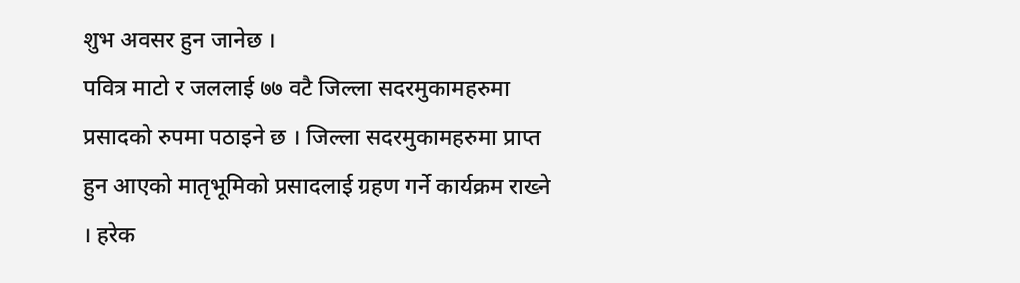शुभ अवसर हुन जानेछ ।
पवित्र माटो र जललाई ७७ वटै जिल्ला सदरमुकामहरुमा प्रसादको रुपमा पठाइने छ । जिल्ला सदरमुकामहरुमा प्राप्त हुन आएको मातृभूमिको प्रसादलाई ग्रहण गर्ने कार्यक्रम राख्ने । हरेक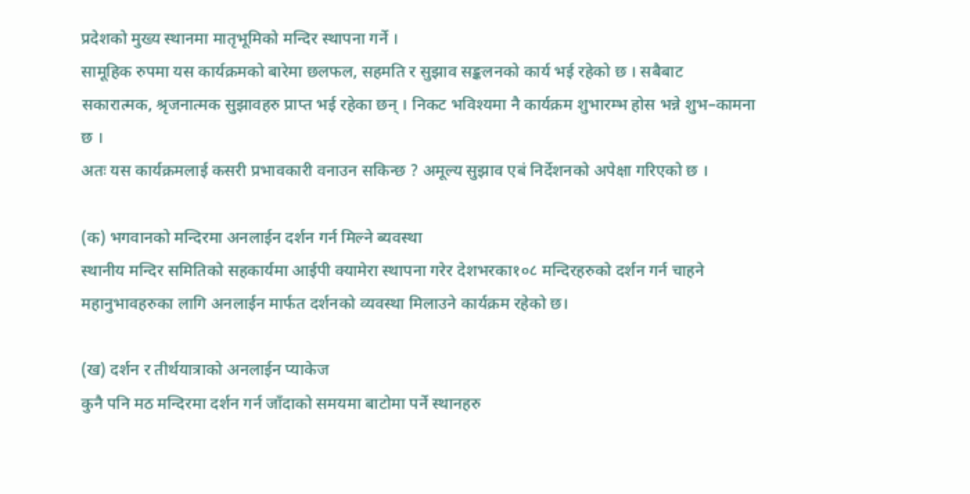प्रदेशको मुख्य स्थानमा मातृभूमिको मन्दिर स्थापना गर्ने ।
सामूहिक रुपमा यस कार्यक्रमको बारेमा छलफल, सहमति र सुझाव सङ्कलनको कार्य भई रहेको छ । सबैबाट सकारात्मक, श्रृजनात्मक सुझावहरु प्राप्त भई रहेका छन् । निकट भविश्यमा नै कार्यक्रम शुभारम्भ होस भन्ने शुभ–कामना छ ।
अतः यस कार्यक्रमलाई कसरी प्रभावकारी वनाउन सकिन्छ ? अमूल्य सुझाव एबं निर्देशनको अपेक्षा गरिएको छ ।

(क) भगवानको मन्दिरमा अनलाईन दर्शन गर्न मिल्ने ब्यवस्था
स्थानीय मन्दिर समितिको सहकार्यमा आईपी क्यामेरा स्थापना गरेर देशभरका१०८ मन्दिरहरुको दर्शन गर्न चाहने महानुभावहरुका लागि अनलाईन मार्फत दर्शनको व्यवस्था मिलाउने कार्यक्रम रहेको छ।

(ख) दर्शन र तीर्थयात्राको अनलाईन प्याकेज
कुनै पनि मठ मन्दिरमा दर्शन गर्न जाँदाको समयमा बाटोमा पर्ने स्थानहरु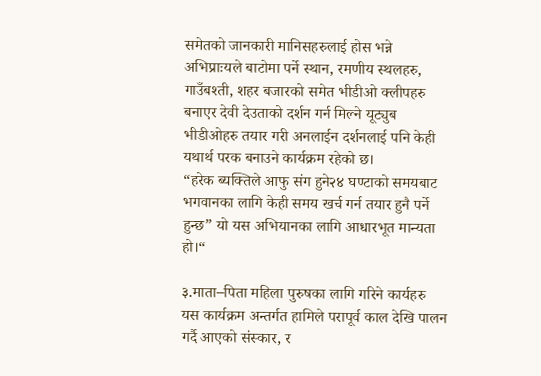समेतको जानकारी मानिसहरुलाई होस भन्ने अभिप्राःयले बाटोमा पर्ने स्थान, रमणीय स्थलहरु, गाउँबश्ती, शहर बजारको समेत भीडीओ क्लीपहरु बनाएर देवी देउताको दर्शन गर्न मिल्ने यूट्युब भीडीओहरु तयार गरी अनलाईन दर्शनलाई पनि केही यथार्थ परक बनाउने कार्यक्रम रहेको छ।
“हरेक ब्यक्तिले आफु संग हुने२४ घण्टाको समयबाट भगवानका लागि केही समय खर्च गर्न तयार हुनै पर्ने हुन्छ” यो यस अभियानका लागि आधारभूत मान्यता हो।“

३.माता–पिता महिला पुरुषका लागि गरिने कार्यहरु
यस कार्यक्रम अन्तर्गत हामिले परापूर्व काल देखि पालन गर्दै आएको संस्कार, र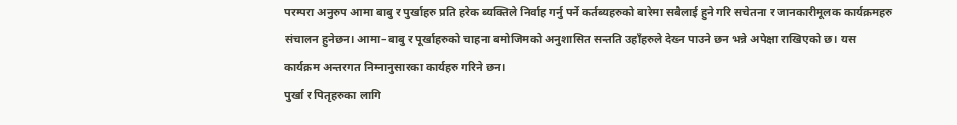परम्परा अनुरुप आमा बाबु र पुर्खाहरु प्रति हरेक ब्यक्तिले निर्वाह गर्नु पर्ने कर्तब्यहरुको बारेमा सबैलाई हुने गरि सचेतना र जानकारीमूलक कार्यक्रमहरु संचालन हुनेछन। आमा–बाबु र पूर्खाहरुको चाहना बमोजिमको अनुशासित सन्तति उहाँहरुले देख्न पाउने छन भन्ने अपेक्षा राखिएको छ। यस कार्यक्रम अन्तरगत निम्नानुसारका कार्यहरु गरिने छन।
पुर्खा र पितृहरुका लागि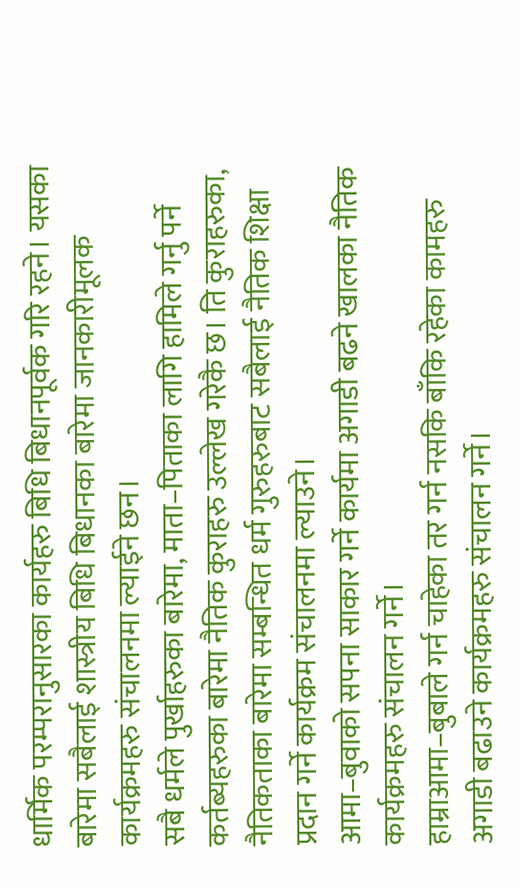धार्मिक परम्परानुसारका कार्यहरु बिधि बिधानपूर्वक गरि रहने। यसका बारेमा सबैलाई शास्त्रीय बिधि बिधानका बारेमा जानकारीमूलक कार्यक्रमहरु संचालनमा ल्याईने छन।
सबै धर्मले पुर्खाहरुका बारेमा, माता–पिताका लागि हामिले गर्नु पर्ने कर्तब्यहरुका बारेमा नैतिक कुराहरु उल्लेख गरेकै छ। ति कुराहरुका, नैतिकताका बारेमा सम्बन्धित धर्म गुरुहरुबाट सबैलाई नैतिक शिक्षा प्रदान गर्ने कार्यक्रम संचालनमा ल्याउने।
आमा–बुवाको सपना साकार गर्ने कार्यमा अगाडी बढने खालका नैतिक कार्यक्रमहरु संचालन गर्ने।
हाम्राआमा–बुबाले गर्न चाहेका तर गर्न नसकि बाँकि रहेका कामहरु अगाडी बढाउने कार्यक्रमहरु संचालन गर्ने।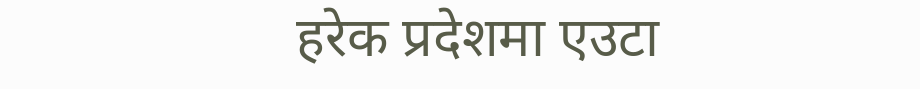हरेक प्रदेशमा एउटा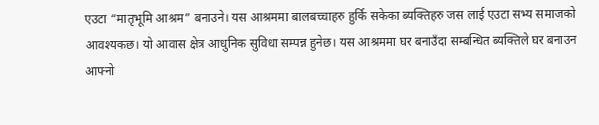एउटा “मातृभूमि आश्रम” बनाउने। यस आश्रममा बालबच्चाहरु हुर्कि सकेका ब्यक्तिहरु जस लाई एउटा सभ्य समाजको आवश्यकछ। यो आवास क्षेत्र आधुनिक सुविधा सम्पन्न हुनेछ। यस आश्रममा घर बनाउँदा सम्बन्धित ब्यक्तिले घर बनाउन आफ्नो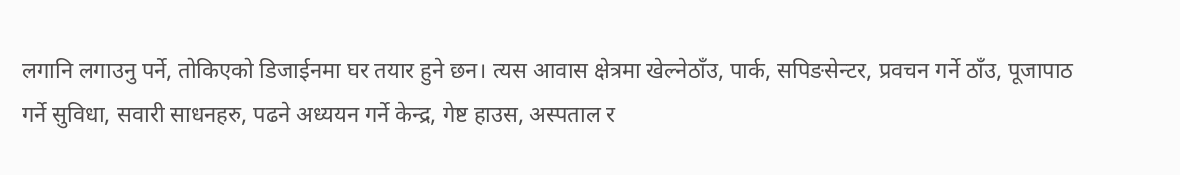लगानि लगाउनु पर्ने, तोकिएको डिजाईनमा घर तयार हुने छन। त्यस आवास क्षेत्रमा खेल्नेठाँउ, पार्क, सपिङसेन्टर, प्रवचन गर्ने ठाँउ, पूजापाठ गर्ने सुविधा, सवारी साधनहरु, पढने अध्ययन गर्ने केन्द्र, गेष्ट हाउस, अस्पताल र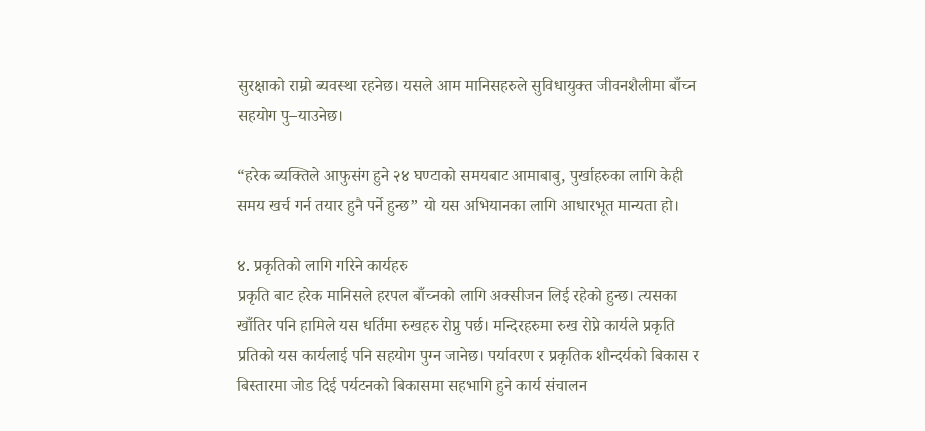सुरक्षाको राम्रो ब्यवस्था रहनेछ। यसले आम मानिसहरुले सुविधायुक्त जीवनशैलीमा बाँच्न सहयोग पु–याउनेछ।

“हरेक ब्यक्तिले आफुसंग हुने २४ घण्टाको समयबाट आमाबाबु, पुर्खाहरुका लागि केही समय खर्च गर्न तयार हुनै पर्ने हुन्छ” यो यस अभियानका लागि आधारभूत मान्यता हो।

४. प्रकृतिको लागि गरिने कार्यहरु
प्रकृति बाट हरेक मानिसले हरपल बाँच्नको लागि अक्सीजन लिई रहेको हुन्छ। त्यसका खाँतिर पनि हामिले यस धर्तिमा रुखहरु रोप्नु पर्छ। मन्दिरहरुमा रुख रोप्ने कार्यले प्रकृति प्रतिको यस कार्यलाई पनि सहयोग पुग्न जानेछ। पर्यावरण र प्रकृतिक शौन्दर्यको बिकास र बिस्तारमा जोड दिई पर्यटनको बिकासमा सहभागि हुने कार्य संचालन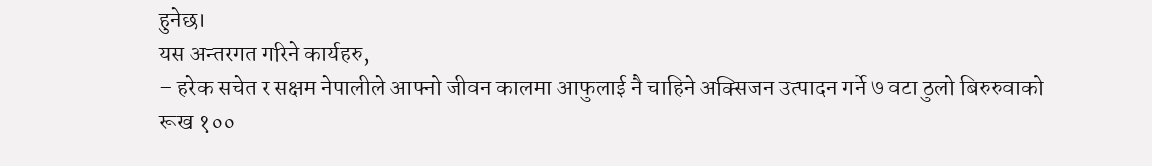हुनेछ।
यस अन्तरगत गरिने कार्यहरु,
– हरेक सचेत र सक्षम नेपालीले आफ्नो जीवन कालमा आफुलाई नै चाहिने अक्सिजन उत्पादन गर्ने ७ वटा ठुलो बिरुरुवाको रूख १००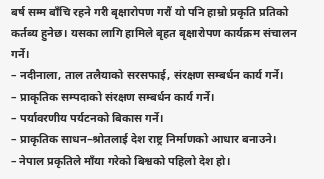बर्ष सम्म बाँचि रहने गरी बृक्षारोपण गरौं यो पनि हाम्रो प्रकृति प्रतिको कर्तब्य हुनेछ। यसका लागि हामिले बृहत बृक्षारोपण कार्यक्रम संचालन गर्ने।
– नदीनाला, ताल तलैयाको सरसफाई, संरक्षण सम्बर्धन कार्य गर्ने।
– प्राकृतिक सम्पदाको संरक्षण सम्बर्धन कार्य गर्ने।
– पर्यावरणीय पर्यटनको बिकास गर्ने।
– प्राकृतिक साधन–श्रोतलाई देश राष्ट्र निर्माणको आधार बनाउने।
– नेपाल प्रकृतिले माँया गरेको बिश्वको पहिलो देश हो।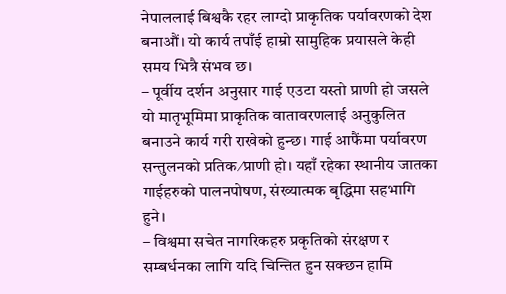नेपाललाई बिश्वकै रहर लाग्दो प्राकृतिक पर्यावरणको देश बनाऔं। यो कार्य तपाँई हाम्रो सामुहिक प्रयासले केही समय भित्रै संभव छ।
– पूर्वीय दर्शन अनुसार गाई एउटा यस्तो प्राणी हो जसले यो मातृभूमिमा प्राकृतिक वातावरणलाई अनुकुलित बनाउने कार्य गरी राखेको हुन्छ। गाई आफैंमा पर्यावरण सन्तुलनको प्रतिक∕प्राणी हो। यहाँ रहेका स्थानीय जातका गाईहरुको पालनपोषण, संख्यात्मक बृद्धिमा सहभागि हुने।
– विश्वमा सचेत नागरिकहरु प्रकृतिको संरक्षण र सम्बर्धनका लागि यदि चिन्तित हुन सक्छन हामि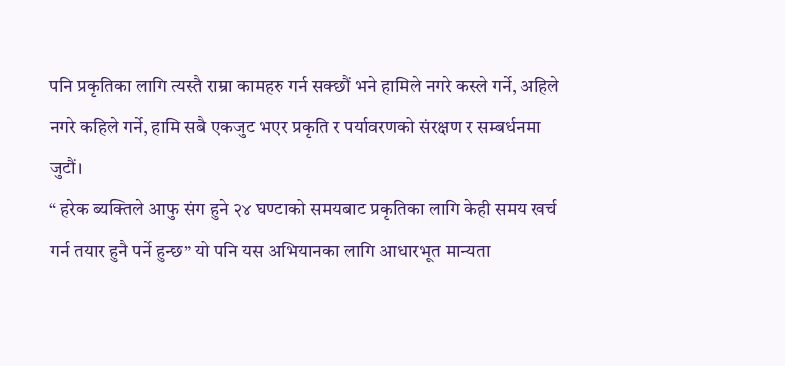पनि प्रकृतिका लागि त्यस्तै राम्रा कामहरु गर्न सक्छौं भने हामिले नगरे कस्ले गर्ने, अहिले नगरे कहिले गर्ने, हामि सबै एकजुट भएर प्रकृति र पर्यावरणको संरक्षण र सम्बर्धनमा जुटौं।
“ हरेक ब्यक्तिले आफु संग हुने २४ घण्टाको समयबाट प्रकृतिका लागि केही समय खर्च गर्न तयार हुनै पर्ने हुन्छ” यो पनि यस अभियानका लागि आधारभूत मान्यता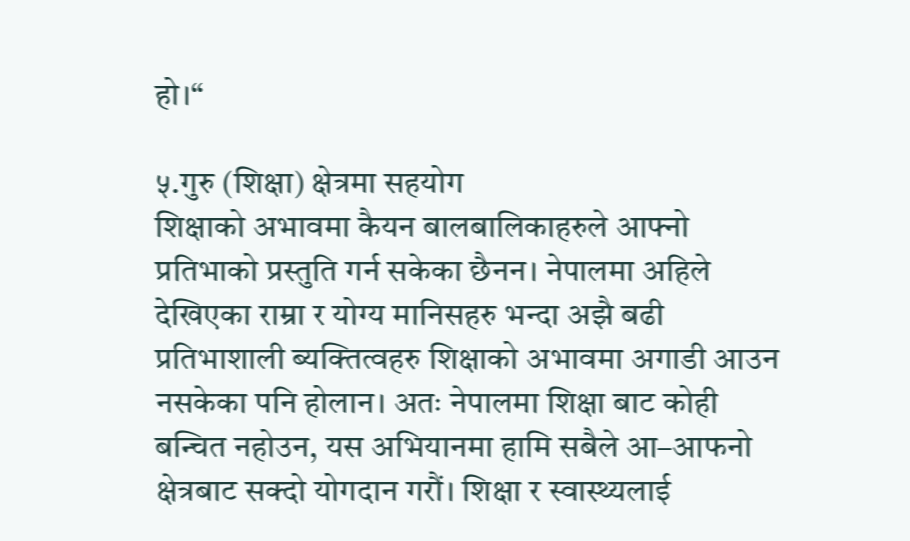हो।“

५.गुरु (शिक्षा) क्षेत्रमा सहयोग
शिक्षाको अभावमा कैयन बालबालिकाहरुले आफ्नो प्रतिभाको प्रस्तुति गर्न सकेका छैनन। नेपालमा अहिले देखिएका राम्रा र योग्य मानिसहरु भन्दा अझै बढी प्रतिभाशाली ब्यक्तित्वहरु शिक्षाको अभावमा अगाडी आउन नसकेका पनि होलान। अतः नेपालमा शिक्षा बाट कोही बन्चित नहोउन, यस अभियानमा हामि सबैले आ–आफनो क्षेत्रबाट सक्दो योगदान गरौं। शिक्षा र स्वास्थ्यलाई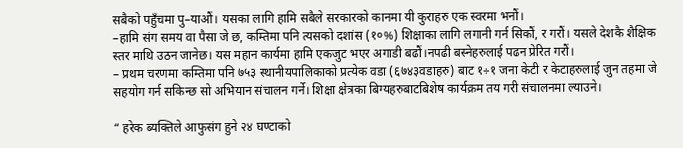सबैको पहुँचमा पु–याऔं। यसका लागि हामि सबैले सरकारको कानमा यी कुराहरु एक स्वरमा भनौं।
–हामि संग समय वा पैसा जे छ, कम्तिमा पनि त्यसको दशांस (१०%) शिक्षाका लागि लगानी गर्न सिकौं, र गरौं। यसले देशकै शैक्षिक स्तर माथि उठन जानेछ। यस महान कार्यमा हामि एकजुट भएर अगाडी बढौं।नपढी बस्नेहरुलाई पढन प्रेरित गरौं।
– प्रथम चरणमा कम्तिमा पनि ७५३ स्थानीयपालिकाको प्रत्येक वडा (६७४३वडाहरु) बाट १÷१ जना केटी र केटाहरुलाई जुन तहमा जे सहयोग गर्न सकिन्छ सो अभियान संचालन गर्ने। शिक्षा क्षेत्रका बिग्यहरुबाटबिशेष कार्यक्रम तय गरी संचालनमा ल्याउने।

“ हरेक ब्यक्तिले आफुसंग हुने २४ घण्टाको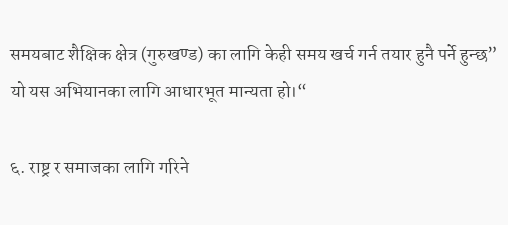समयबाट शैक्षिक क्षेत्र (गुरुखण्ड) का लागि केही समय खर्च गर्न तयार हुनै पर्ने हुन्छ” यो यस अभियानका लागि आधारभूत मान्यता हो।“

६. राष्ट्र र समाजका लागि गरिने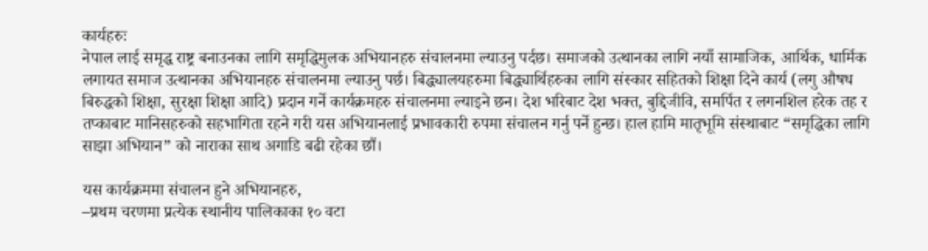कार्यहरुः
नेपाल लाई समृद्ध राष्ट्र बनाउनका लागि समृद्धिमुलक अभियानहरु संचालनमा ल्याउनु पर्दछ। समाजको उत्थानका लागि नयाँ सामाजिक, आर्थिक, धार्मिक लगायत समाज उत्थानका अभियानहरु संचालनमा ल्याउनु पर्छ। बिद्ध्यालयहरुमा बिद्ध्यार्थिहरुका लागि संस्कार सहितको शिक्षा दिने कार्य (लगु औषध बिरुद्धको शिक्षा, सुरक्षा शिक्षा आदि) प्रदान गर्ने कार्यक्रमहरु संचालनमा ल्याइने छन। देश भरिबाट देश भक्त, बुद्दिजीवि, समर्पित र लगनशिल हरेक तह र तप्काबाट मानिसहरुको सहभागिता रहने गरी यस अभियानलाई प्रभावकारी रुपमा संचालन गर्नु पर्ने हुन्छ। हाल हामि मातृभूमि संस्थाबाट “समृद्धिका लागि साझा अभियान” को नाराका साथ अगाडि बढी रहेका छौं।

यस कार्यक्रममा संचालन हुने अभियानहरु,
–प्रथम चरणमा प्रत्येक स्थानीय पालिकाका १० वटा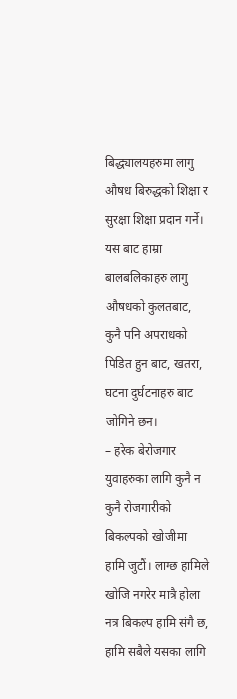बिद्ध्यालयहरुमा लागु औषध बिरुद्धको शिक्षा र सुरक्षा शिक्षा प्रदान गर्ने। यस बाट हाम्रा बालबलिकाहरु लागु औषधको कुलतबाट, कुनै पनि अपराधको पिडित हुन बाट, खतरा, घटना दुर्घटनाहरु बाट जोगिने छन।
– हरेक बेरोजगार युवाहरुका लागि कुनै न कुनै रोजगारीको बिकल्पको खोजीमा हामि जुटौं। लाग्छ हामिले खोजि नगरेर मात्रै होला नत्र बिकल्प हामि संगै छ, हामि सबैले यसका लागि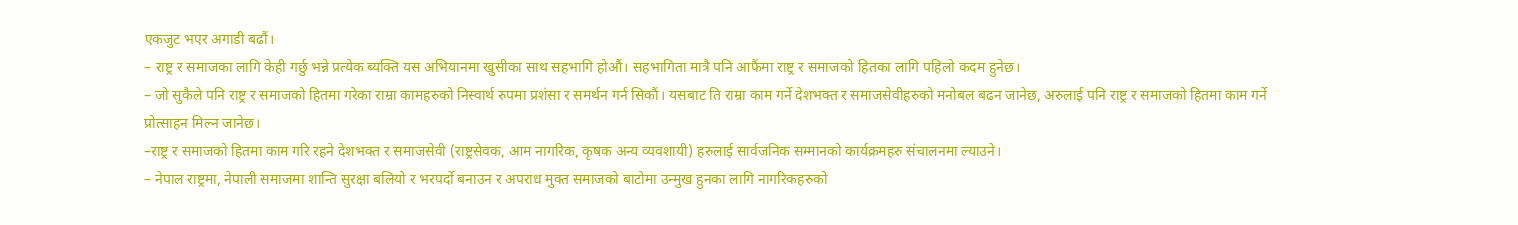एकजुट भएर अगाडी बढौं।
– राष्ट्र र समाजका लागि केही गर्छु भन्ने प्रत्येक ब्यक्ति यस अभियानमा खुसीका साथ सहभागि होऔं। सहभागिता मात्रै पनि आफैंमा राष्ट्र र समाजको हितका लागि पहिलो कदम हुनेछ।
– जो सुकैले पनि राष्ट्र र समाजको हितमा गरेका राम्रा कामहरुको निस्वार्थ रुपमा प्रशंसा र समर्थन गर्न सिकौं। यसबाट ति राम्रा काम गर्ने देशभक्त र समाजसेवीहरुको मनोबल बढन जानेछ, अरुलाई पनि राष्ट्र र समाजको हितमा काम गर्ने प्रोत्साहन मिल्न जानेछ।
–राष्ट्र र समाजको हितमा काम गरि रहने देशभक्त र समाजसेवी (राष्ट्रसेवक, आम नागरिक, कृषक अन्य व्यवशायी) हरुलाई सार्वजनिक सम्मानको कार्यक्रमहरु संचालनमा ल्याउने।
– नेपाल राष्ट्रमा, नेपाली समाजमा शान्ति सुरक्षा बलियो र भरपर्दो बनाउन र अपराध मुक्त समाजको बाटोमा उन्मुख हुनका लागि नागरिकहरुको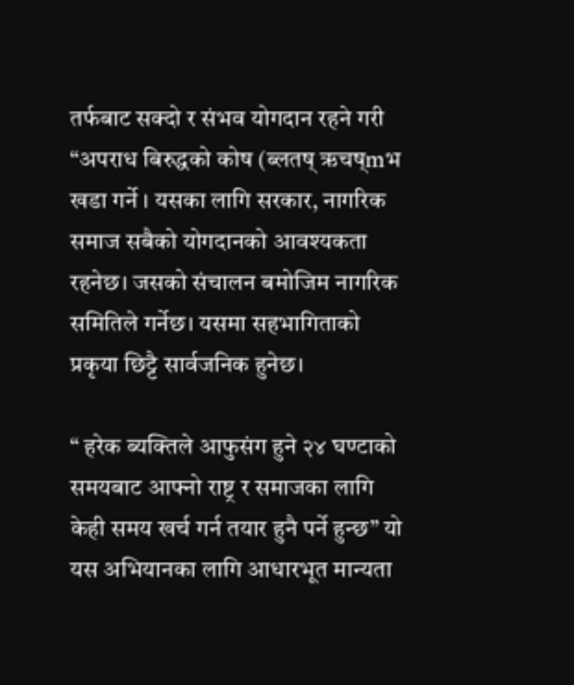तर्फबाट सक्दो र संभव योगदान रहने गरी “अपराध बिरुद्धको कोष (ब्लतष् ऋचष्mभ खडा गर्ने । यसका लागि सरकार, नागरिक समाज सबैको योगदानको आवश्यकता रहनेछ। जसको संचालन बमोजिम नागरिक समितिले गर्नेछ। यसमा सहभागिताको प्रकृया छिट्टै सार्वजनिक हुनेछ।

“ हरेक ब्यक्तिले आफुसंग हुने २४ घण्टाको समयबाट आफ्नो राष्ट्र र समाजका लागि केही समय खर्च गर्न तयार हुनै पर्ने हुन्छ” यो यस अभियानका लागि आधारभूत मान्यता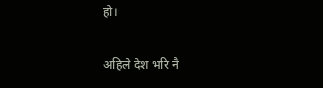हो।

अहिले देश भरि नै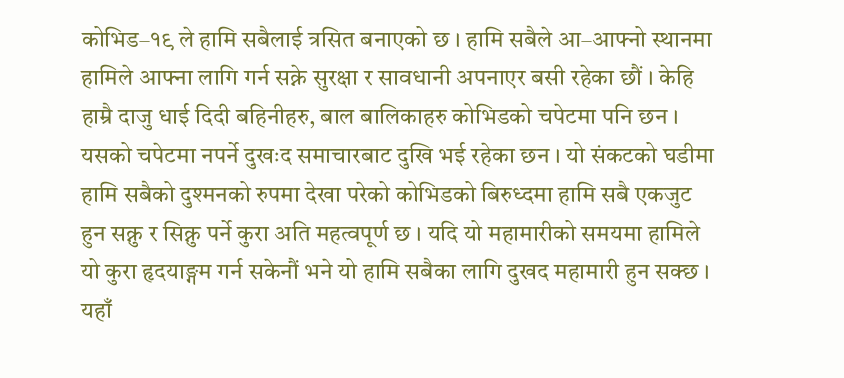कोभिड–१९ ले हामि सबैलाई त्रसित बनाएको छ । हामि सबैले आ–आफ्नो स्थानमा हामिले आफ्ना लागि गर्न सक्ने सुरक्षा र सावधानी अपनाएर बसी रहेका छौं । केहि हाम्रै दाजु धाई दिदी बहिनीहरु, बाल बालिकाहरु कोभिडको चपेटमा पनि छन । यसको चपेटमा नपर्ने दुखःद समाचारबाट दुखि भई रहेका छन । यो संकटको घडीमा हामि सबैको दुश्मनको रुपमा देखा परेको कोभिडको बिरुध्दमा हामि सबै एकजुट हुन सक्नु र सिक्नु पर्ने कुरा अति महत्वपूर्ण छ । यदि यो महामारीको समयमा हामिले यो कुरा हृदयाङ्गम गर्न सकेनौं भने यो हामि सबैका लागि दुखद महामारी हुन सक्छ । यहाँ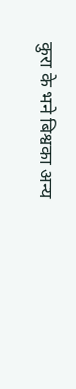कुरा के भने बिश्वका अन्य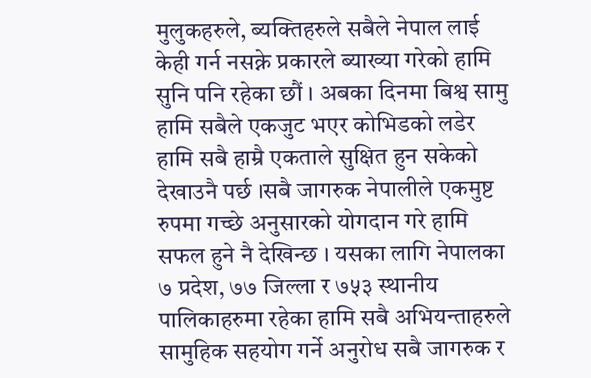मुलुकहरुले, ब्यक्तिहरुले सबैले नेपाल लाई केही गर्न नसक्ने प्रकारले ब्याख्या गरेको हामि सुनि पनि रहेका छौं । अबका दिनमा बिश्व सामु हामि सबैले एकजुट भएर कोभिडको लडेर हामि सबै हाम्रै एकताले सुक्षित हुन सकेको देखाउनै पर्छ ।सबै जागरुक नेपालीले एकमुष्ट रुपमा गच्छे अनुसारको योगदान गरे हामि सफल हुने नै देखिन्छ । यसका लागि नेपालका ७ प्रदेश, ७७ जिल्ला र ७५३ स्थानीय पालिकाहरुमा रहेका हामि सबै अभियन्ताहरुले सामुहिक सहयोग गर्ने अनुरोध सबै जागरुक र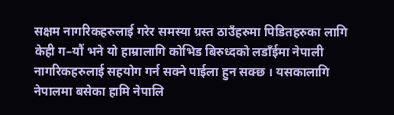सक्षम नागरिकहरुलाई गरेर समस्या ग्रस्त ठाउँहरुमा पिडितहरुका लागि केही ग–यौं भने यो हाम्रालागि कोभिड बिरुध्दको लडाँईमा नेपाली नागरिकहरुलाई सहयोग गर्न सक्ने पाईला हुन सक्छ । यसकालागि नेपालमा बसेका हामि नेपालि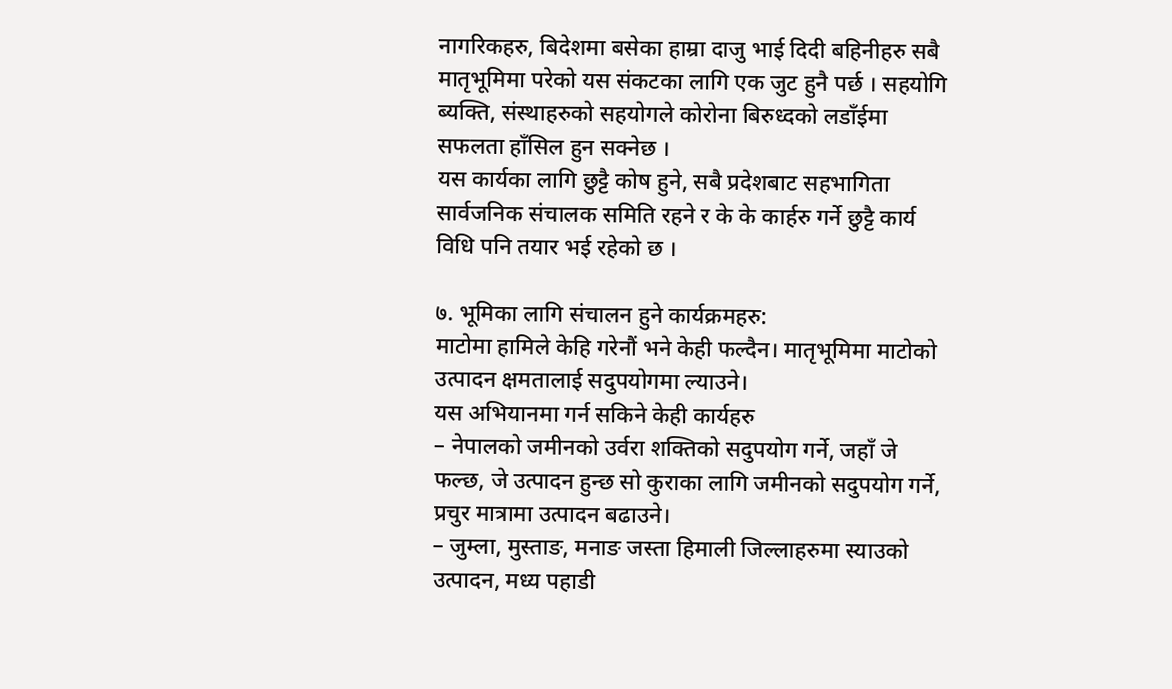नागरिकहरु, बिदेशमा बसेका हाम्रा दाजु भाई दिदी बहिनीहरु सबै मातृभूमिमा परेको यस संकटका लागि एक जुट हुनै पर्छ । सहयोगि ब्यक्ति, संस्थाहरुको सहयोगले कोरोना बिरुध्दको लडाँईमा सफलता हाँसिल हुन सक्नेछ ।
यस कार्यका लागि छुट्टै कोष हुने, सबै प्रदेशबाट सहभागिता सार्वजनिक संचालक समिति रहने र के के कार्हरु गर्ने छुट्टै कार्य विधि पनि तयार भई रहेको छ ।

७. भूमिका लागि संचालन हुने कार्यक्रमहरु:
माटोमा हामिले केहि गरेनौं भने केही फल्दैन। मातृभूमिमा माटोको उत्पादन क्षमतालाई सदुपयोगमा ल्याउने।
यस अभियानमा गर्न सकिने केही कार्यहरु
– नेपालको जमीनको उर्वरा शक्तिको सदुपयोग गर्ने, जहाँ जे फल्छ, जे उत्पादन हुन्छ सो कुराका लागि जमीनको सदुपयोग गर्ने, प्रचुर मात्रामा उत्पादन बढाउने।
– जुम्ला, मुस्ताङ, मनाङ जस्ता हिमाली जिल्लाहरुमा स्याउको उत्पादन, मध्य पहाडी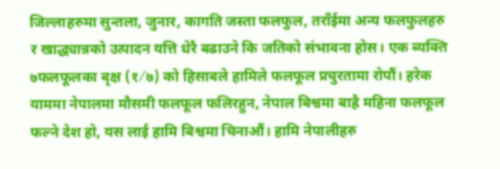जिल्लाहरुमा सुन्तला, जुनार, कागति जस्ता फलफुल, तराँईमा अन्य फलफुलहरु र खाद्ध्यान्नको उत्पादन यत्ति धेरै बढाउने कि जतिको संभावना होस। एक ब्यक्ति ७फलफूलका बृक्ष (१∕७) को हिसाबले हामिले फलफूल प्रचुरतामा रोपौं। हरेक याममा नेपालमा मौसमी फलफूल फलिरहुन, नेपाल बिश्वमा बाह्रै महिना फलफूल फल्ने देश हो, यस लाई हामि बिश्वमा चिनाऔं। हामि नेपालीहरु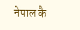नेपाल कै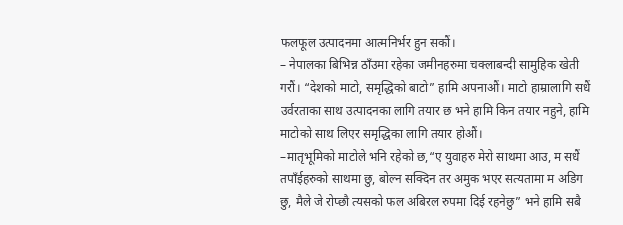फलफूल उत्पादनमा आत्मनिर्भर हुन सकौं।
– नेपालका बिभिन्न ठाँउमा रहेका जमीनहरुमा चक्लाबन्दी सामुहिक खेती गरौं। “देशको माटो, समृद्धिको बाटो” हामि अपनाऔं। माटो हाम्रालागि सधैं उर्वरताका साथ उत्पादनका लागि तयार छ भने हामि किन तयार नहुने, हामि माटोको साथ लिएर समृद्धिका लागि तयार होऔं।
–मातृभूमिको माटोले भनि रहेको छ,“ए युवाहरु मेरो साथमा आउ, म सधैं तपाँईहरुको साथमा छु, बोल्न सक्दिन तर अमुक भएर सत्यतामा म अडिग छु, मैले जे रोप्छौ त्यसको फल अबिरल रुपमा दिई रहनेछु” भने हामि सबै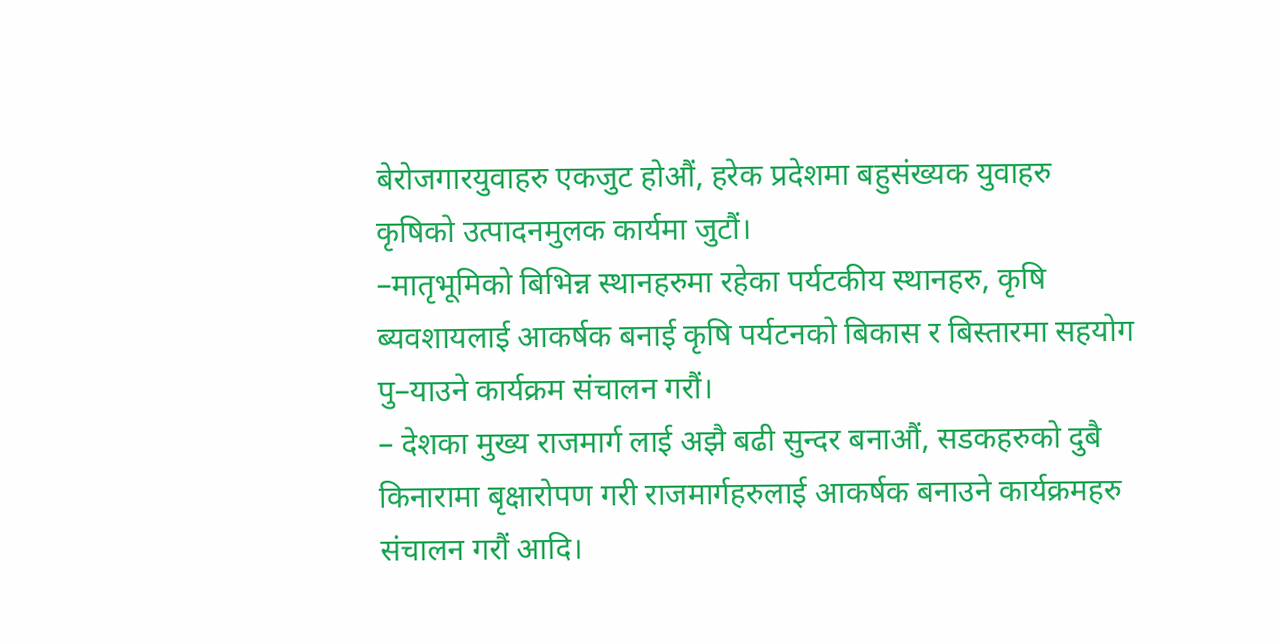बेरोजगारयुवाहरु एकजुट होऔं, हरेक प्रदेशमा बहुसंख्यक युवाहरु कृषिको उत्पादनमुलक कार्यमा जुटौं।
–मातृभूमिको बिभिन्न स्थानहरुमा रहेका पर्यटकीय स्थानहरु, कृषि ब्यवशायलाई आकर्षक बनाई कृषि पर्यटनको बिकास र बिस्तारमा सहयोग पु–याउने कार्यक्रम संचालन गरौं।
– देशका मुख्य राजमार्ग लाई अझै बढी सुन्दर बनाऔं, सडकहरुको दुबै किनारामा बृक्षारोपण गरी राजमार्गहरुलाई आकर्षक बनाउने कार्यक्रमहरु संचालन गरौं आदि।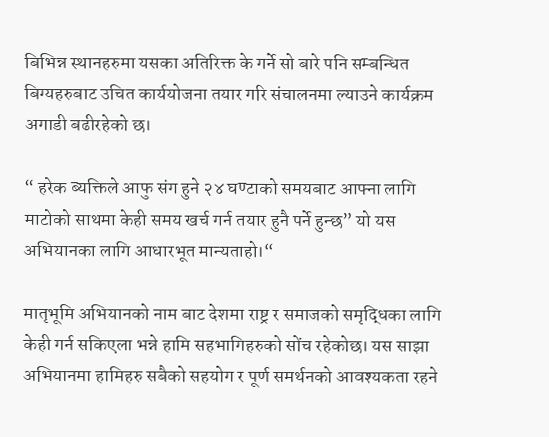बिभिन्न स्थानहरुमा यसका अतिरिक्त के गर्ने सो बारे पनि सम्बन्धित बिग्यहरुबाट उचित कार्ययोजना तयार गरि संचालनमा ल्याउने कार्यक्रम अगाडी बढीरहेको छ।

“ हरेक ब्यक्तिले आफु संग हुने २४ घण्टाको समयबाट आफ्ना लागि माटोको साथमा केही समय खर्च गर्न तयार हुनै पर्ने हुन्छ” यो यस अभियानका लागि आधारभूत मान्यताहो।“

मातृभूमि अभियानको नाम बाट देशमा राष्ट्र र समाजको समृद्धिका लागि केही गर्न सकिएला भन्ने हामि सहभागिहरुको सोंच रहेकोछ। यस साझा अभियानमा हामिहरु सबैको सहयोग र पूर्ण समर्थनको आवश्यकता रहने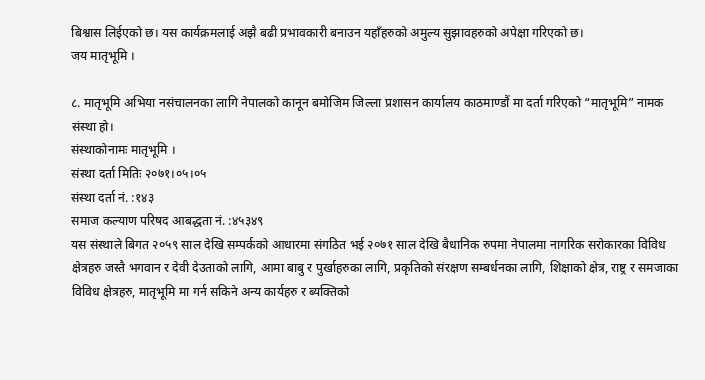बिश्वास लिईएको छ। यस कार्यक्रमलाई अझै बढी प्रभावकारी बनाउन यहाँहरुको अमुल्य सुझावहरुको अपेक्षा गरिएको छ।
जय मातृभूमि ।

८. मातृभूमि अभिया नसंचालनका लागि नेपालको कानून बमोजिम जिल्ला प्रशासन कार्यालय काठमाण्डौं मा दर्ता गरिएको “मातृभूमि” नामक संस्था हो।
संस्थाकोनामः मातृभूमि ।
संस्था दर्ता मितिः २०७१।०५।०५
संस्था दर्ता नं. :१४३
समाज कल्याण परिषद आबद्धता नं. :४५३४९
यस संस्थाले बिगत २०५९ साल देखि सम्पर्कको आधारमा संगठित भई २०७१ साल देखि बैधानिक रुपमा नेपालमा नागरिक सरोकारका विविध क्षेत्रहरु जस्तै भगवान र देवी देउताको लागि, आमा बाबु र पुर्खाहरुका लागि, प्रकृतिको संरक्षण सम्बर्धनका लागि, शिक्षाको क्षेत्र, राष्ट्र र समजाका विविध क्षेत्रहरु, मातृभूमि मा गर्न सकिने अन्य कार्यहरु र ब्यक्तिको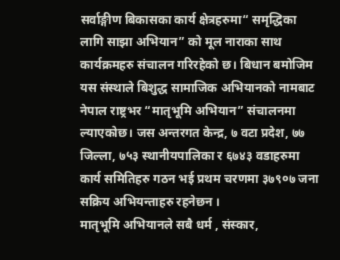सर्वाङ्गीण बिकासका कार्य क्षेत्रहरुमा“ समृद्धिका लागि साझा अभियान” को मूल नाराका साथ कार्यक्रमहरु संचालन गरिरहेको छ। बिधान बमोजिम यस संस्थाले बिशुद्ध सामाजिक अभियानको नामबाट नेपाल राष्ट्रभर “मातृभूमि अभियान” संचालनमा ल्याएकोछ। जस अन्तरगत केन्द्र, ७ वटा प्रदेश, ७७ जिल्ला, ७५३ स्थानीयपालिका र ६७४३ वडाहरुमा कार्य समितिहरु गठन भई प्रथम चरणमा ३७९०७ जना सक्रिय अभियन्ताहरु रहनेछन ।
मातृभूमि अभियानले सबै धर्म , संस्कार,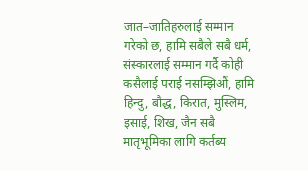जात–जातिहरुलाई सम्मान गरेको छ, हामि सबैले सबै धर्म, संस्कारलाई सम्मान गर्दै कोही कसैलाई पराई नसम्झिऔं, हामि हिन्दु, बौद्ध, किरात, मुस्लिम, इसाई, शिख, जैन सबै मातृभूमिका लागि कर्तब्य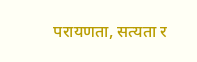परायणता, सत्यता र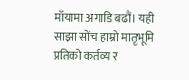माँयामा अगाडि बढौं। यही साझा सोंच हाम्रो मातृभूमि प्रतिको कर्तव्य र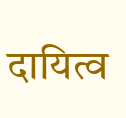दायित्व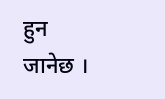हुन जानेछ ।